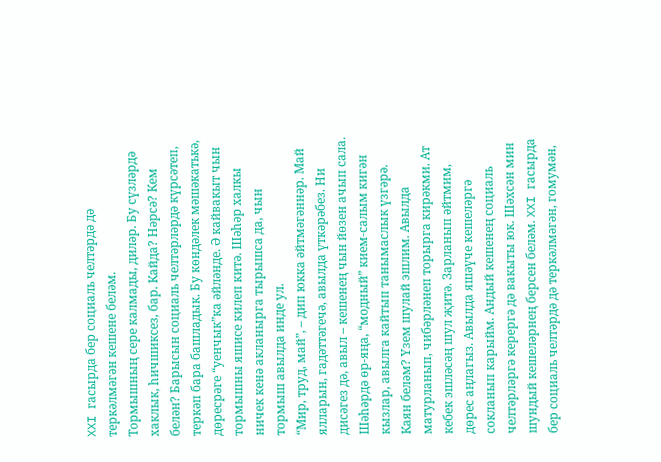XXI гасырда бер социаль челтәрдә дә теркәлмәгән кешене беләм.
Тормышның сере калмады, диләр. Бу сүзләрдә хаклык, һичшиксез, бар. Кайда? Нәрсә? Кем белән? Барысын социаль челтәрләрдә күрсәтеп, теркәп бара башладык. Бу көндәлек мәшәкатькә, дөресрәге “уенчык”ка әйләнде. Ә кайвакыт чын тормышны яшисе килеп китә. Шәһәр халкы ничек кенә акланырга тырышса да, чын тормыш авылда инде ул.
“Мир, труд, май”, – дип юкка әйтмәгәннәр. Май ялларын, гадәттәгечә, авылда үткәрәбез. Ни дисәгез дә, авыл – кешенең чын йөзен ачып сала. Шәһәрдә өр-яңа, “модный” кием-салым кигән кызлар, авылга кайтып танымаслык үзгәрә.
Каян беләм? Үзем шулай эшлим. Авылда матурланып, чибәрләнеп торырга кирәкми. Ат кебек эшләсәң шул җитә. Зарланып әйтмим, дөрес аңлагыз. Авылда яшәүче кешеләргә сокланып карыйм. Андый кешенең социаль челтәрләргә керергә дә вакыты юк. Шәхсән мин шундый кешеләрнең берсен беләм. XXI гасырда бер социаль челтәрдә дә теркәлмәгән, гомумән,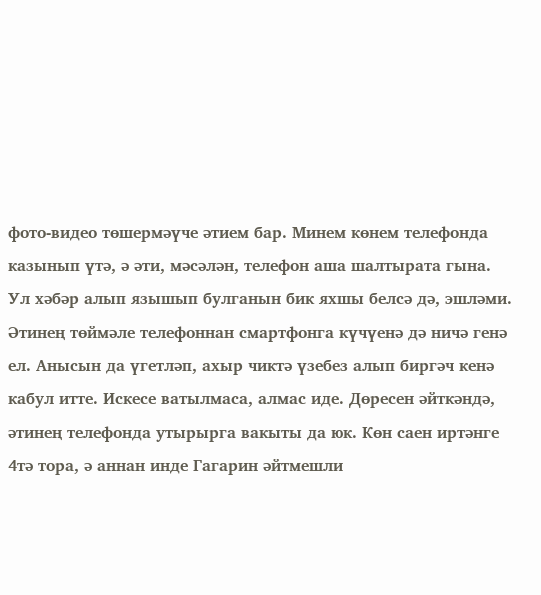фото-видео төшермәүче әтием бар. Минем көнем телефонда казынып үтә, ә әти, мәсәлән, телефон аша шалтырата гына. Ул хәбәр алып язышып булганын бик яхшы белсә дә, эшләми.
Әтинең төймәле телефоннан смартфонга күчүенә дә ничә генә ел. Анысын да үгетләп, ахыр чиктә үзебез алып биргәч кенә кабул итте. Искесе ватылмаса, алмас иде. Дөресен әйткәндә, әтинең телефонда утырырга вакыты да юк. Көн саен иртәнге 4тә тора, ә аннан инде Гагарин әйтмешли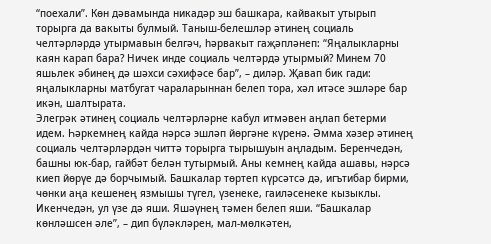“поехали”. Көн дәвамында никадәр эш башкара, кайвакыт утырып торырга да вакыты булмый. Таныш-белешләр әтинең социаль челтәрләрдә утырмавын белгәч, һәрвакыт гаҗәпләнеп: “Яңалыкларны каян карап бара? Ничек инде социаль челтәрдә утырмый? Минем 70 яшьлек әбинең дә шәхси сәхифәсе бар”, – диләр. Җавап бик гади: яңалыкларны матбугат чараларыннан белеп тора, хәл итәсе эшләре бар икән, шалтырата.
Элегрәк әтинең социаль челтәрләрне кабул итмәвен аңлап бетерми идем. Һәркемнең кайда нәрсә эшләп йөргәне күренә. Әмма хәзер әтинең социаль челтәрләрдән читтә торырга тырышуын аңладым. Беренчедән, башны юк-бар, гайбәт белән тутырмый. Аны кемнең кайда ашавы, нәрсә киеп йөрүе дә борчымый. Башкалар төртеп күрсәтсә дә, игътибар бирми, чөнки аңа кешенең язмышы түгел, үзенеке, гаиләсенеке кызыклы.
Икенчедән, ул үзе дә яши. Яшәүнең тәмен белеп яши. “Башкалар көнләшсен әле”, – дип бүләкләрен, мал-мөлкәтен,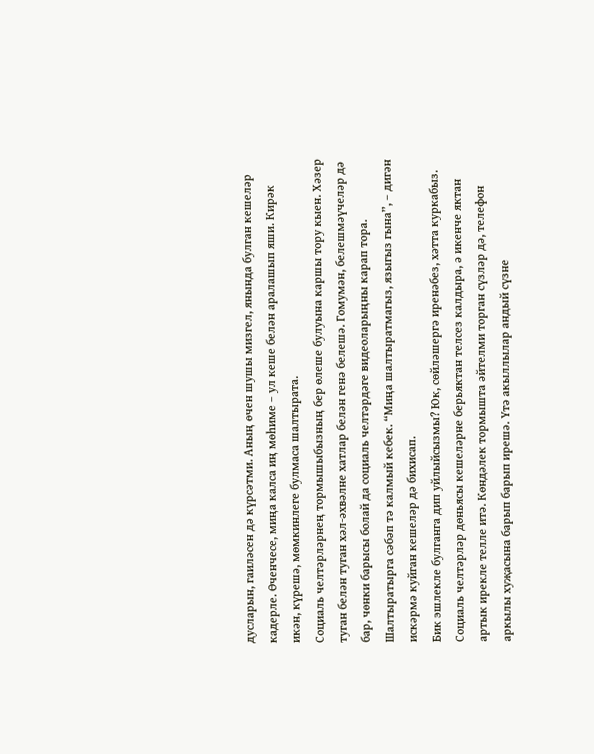дусларын, гаиләсен дә күрсәтми. Аның өчен шушы мизгел, янында булган кешеләр кадерле. Өченчесе, миңа калса иң мөһиме – ул кеше белән аралашып яши. Кирәк икән, күрешә, мөмкинлеге булмаса шалтырата.
Социаль челтәрләрнең тормышыбызның бер өлеше булуына каршы тору кыен. Хәзер туган белән туган хәл-әхвәлне хатлар белән генә белешә. Гомумән, белешмәүчеләр дә бар, чөнки барысы болай да социаль челтәрдәге видеоларыңны карап тора. Шалтыратырга сәбәп тә калмый кебек. “Миңа шалтыратмагыз, языгыз гына”, – дигән искәрмә куйган кешеләр дә бихисап.
Бик эшлекле булганга дип уйлыйсызмы? Юк, сөйләшергә иренәбез, хәтта куркабыз. Социаль челтәрләр дөньясы кешеләрне берьяктан телсез калдыра, ә икенче яктан артык ирекле телле итә. Көндәлек тормышта әйтелми торган сүзләр дә, телефон аркылы хуҗасына барып барып ирешә. Үтә акыллылар андый сүзне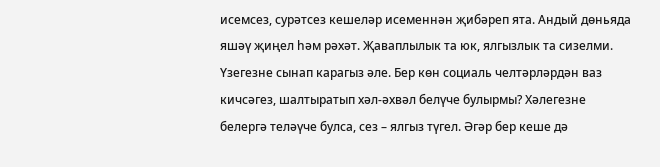исемсез, сурәтсез кешеләр исеменнән җибәреп ята. Андый дөньяда яшәү җиңел һәм рәхәт. Җаваплылык та юк, ялгызлык та сизелми.
Үзегезне сынап карагыз әле. Бер көн социаль челтәрләрдән ваз кичсәгез, шалтыратып хәл-әхвәл белүче булырмы? Хәлегезне белергә теләүче булса, сез – ялгыз түгел. Әгәр бер кеше дә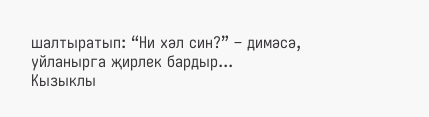шалтыратып: “Ни хәл син?” – димәсә, уйланырга җирлек бардыр...
Кызыклы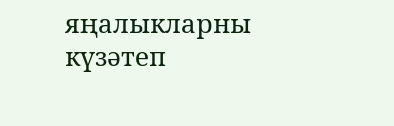яңалыкларны күзәтеп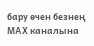бару өчен безнең МАХ каналына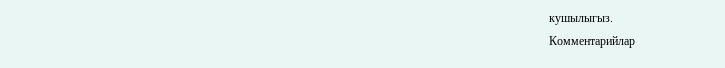кушылыгыз.
Комментарийлар